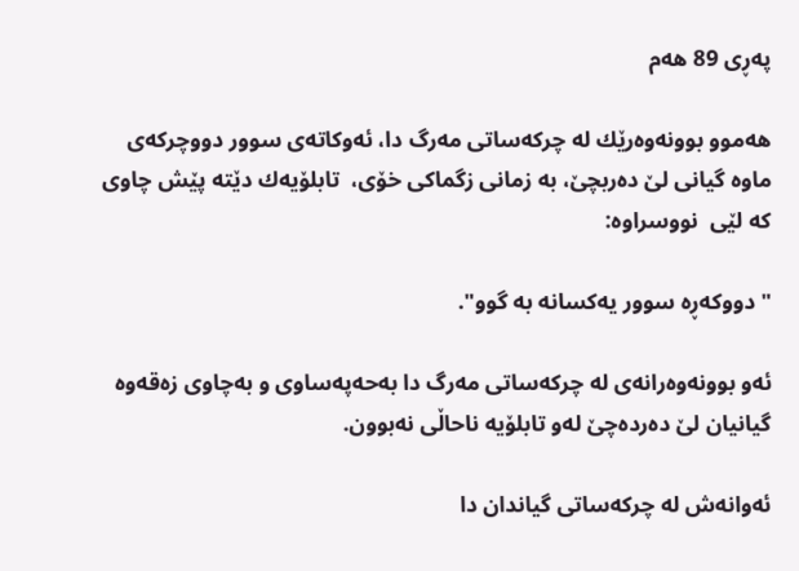په‌ڕی 89 هه‌‌م

هه‌موو بوونه‌وه‌رێك له‌ چركه‌ساتی مه‌رگ دا، ئه‌وكاته‌ی سوور دووچركه‌ی ماوه‌ گیانی لێ ده‌ربچێ، به‌ زمانی زگماكی خۆی،  تابلۆیه‌ك دێته‌ پێش چاوی كه‌ لێی  نووسراوه‌:

" دووكه‌ڕه‌ سوور یه‌كسانه‌ به‌ گوو‌".

ئه‌و بوونه‌وه‌رانه‌ی له‌ چركه‌ساتی مه‌رگ دا به‌حه‌په‌ساوی و به‌چاوی زه‌قه‌وه‌ گیانیان لێ ده‌رده‌چێ له‌و تابلۆیه‌ ناحاڵی نه‌بوون.

ئه‌وانه‌ش له‌ چركه‌ساتی گیاندان دا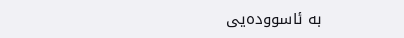به‌ ئاسووده‌یی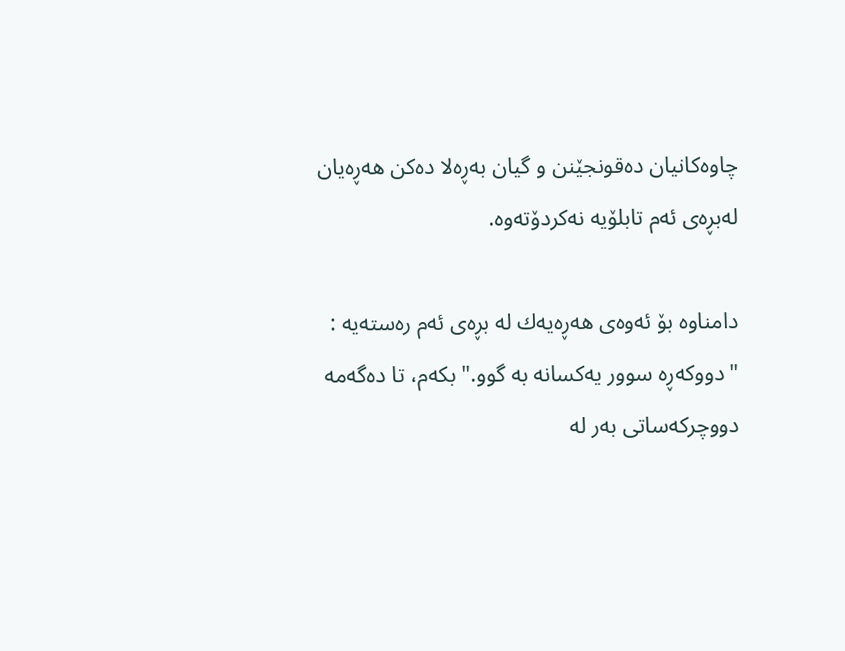چاوه‌كانیان ده‌قونجێنن و گیان به‌ڕه‌لا ده‌كن هه‌ڕه‌یان له‌بڕه‌ی ئه‌م تابلۆیه‌ نه‌كردۆته‌وه‌.

دامناوه‌ بۆ ئه‌وه‌ی هه‌ڕه‌یه‌ك له‌ بڕه‌ی ئه‌م ره‌سته‌یه‌ : "دووكه‌ڕه‌ سوور یه‌كسانه‌ به‌ گوو." بكه‌م، تا ده‌گه‌مه‌ دووچركه‌ساتی به‌ر له‌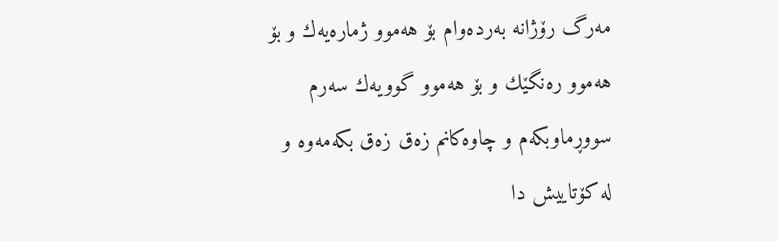مه‌رگ رۆژانه‌ به‌رده‌وام بۆ هه‌موو ژماره‌یه‌ك و بۆ هه‌موو ره‌نگێك و بۆ هه‌موو گوویه‌ك سه‌رم سووڕماوبكه‌م و چاوه‌كانم زه‌ق زه‌ق بكه‌مه‌وه‌ و له‌ كۆتاییش دا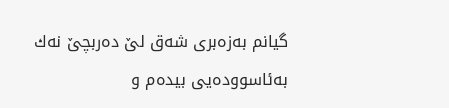گیانم به‌زه‌بری شه‌ق لێ ده‌ربچێ نه‌ك به‌ئاسووده‌یی بيده‌م و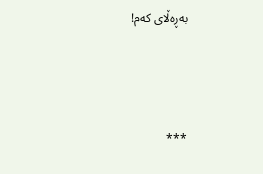به‌ڕه‌ڵای كه‌م!



***